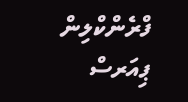ފްރެންކްލިން ޕިއަރސް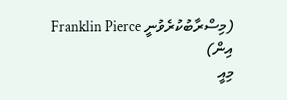(މިސްރާބުކުރެވުނީ Franklin Pierce އިން)
މިއީ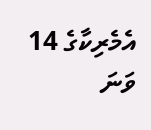އެމެރިކާގެ 14 ވަނަ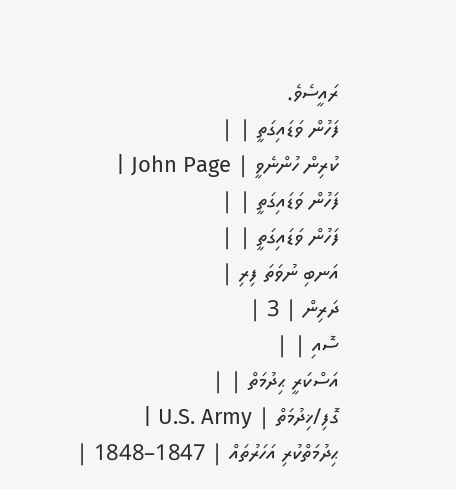ރައީސެވެ.
ފަހުން ވަޑައިގަތީ | |
ކުރިން ހުންނެވީ | John Page |
ފަހުން ވަޑައިގަތީ | |
ފަހުން ވަޑައިގަތީ | |
އަނބި ނުވަތަ ފިރި |
ދަރިން | 3 |
ސޮއި | |
އަސްކަރީ ޙިދުމަތް | |
ގޮފި/ޚިދުމަތް | U.S. Army |
ޙިދުމަތްކުރި އަހަރުތައް | 1847–1848 |